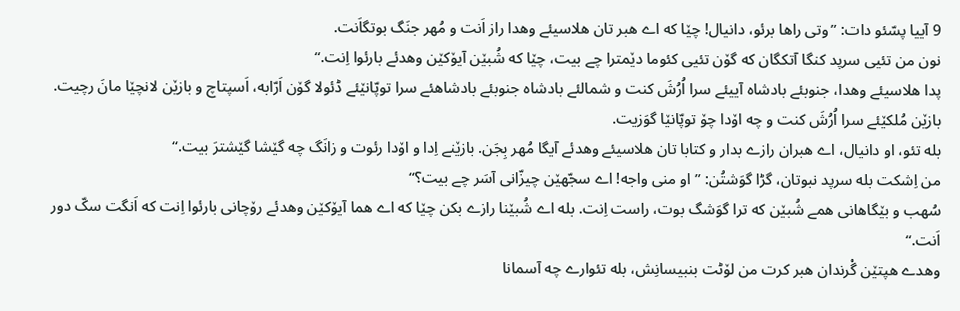9 آییا پسّئو دات: ”وتی راها برئو، دانیال! چێا که اے هبر تان هلاسیئے وهدا راز اَنت و مُهر جنَگ بوتگاَنت.
نون من تئیی سرپد کنگا آتکگان که گۆن تئیی کئوما دێمترا چے بیت، چێا که شُبێن آیۆکێن وهدئے بارئوا اِنت.“
پدا هلاسیئے وهدا، جنوبئے بادشاه آییئے سرا اُرُشَ کنت و شمالئے بادشاه جنوبئے بادشاهئے سرا توپّانێئے ڈئولا گۆن اَرّابه، اَسپتاچ و بازێن لانچێا مانَ رچیت. بازێن مُلکێئے سرا اُرُشَ کنت و چه اۆدا چۆ توپّانێا گوَزیت.
بله تئو، او دانیال، اے هبران رازے بدار و کتابا تان هلاسیئے وهدئے آیگا مُهر بِجَن. بازێنے اِدا و اۆدا رئوت و زانَگ چه گێشا گێشترَ بیت.“
من اِشکت بله سرپد نبوتان، گڑا گوَشتُن: ”او منی واجه! اے سجّهێن چیزّانی آسَر چے بیت؟“
سُهب و بێگاهانی همے شُبێن که ترا گوَشگ بوت، راست اِنت. بله اے شُبێنا رازے بکن چێا که اے هما آیۆکێن وهدئے رۆچانی بارئوا اِنت که اَنگت سکّ دور اَنت.“
وهدے هپتێن گْرندان هبر کرت من لۆٹت بنبیسانِش، بله تئوارے چه آسمانا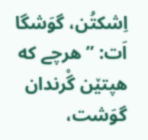اِشکتُن، گوَشگا اَت: ”هرچے که هپتێن گْرندان گوَشت،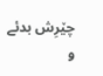چێرِش بدئے و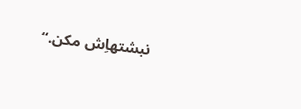نبشتهاِش مکن.“